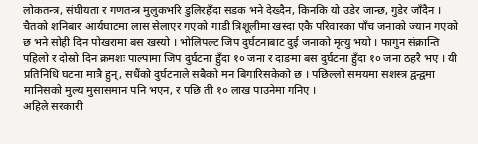लोकतन्त्र, संघीयता र गणतन्त्र मुलुकभरि डुलिरहँदा सडक भने देख्दैन, किनकि यो उडेर जान्छ, गुडेर जाँदैन । चैतको शनिबार आर्यघाटमा लास सेलाएर गएको गाडी त्रिशूलीमा खस्दा एकै परिवारका पाँच जनाको ज्यान गएको छ भने सोही दिन पोखरामा बस खस्यो । भोलिपल्ट जिप दुर्घटनाबाट दुई जनाको मृत्यु भयो । फागुन संक्रान्ति पहिलो र दोस्रो दिन क्रमशः पाल्पामा जिप दुर्घटना हुँदा १० जना र दाङमा बस दुर्घटना हुँदा १० जना ठहरै भए । यी प्रतिनिधि घटना मात्रै हुन्, सधैंको दुर्घटनाले सबैको मन बिगारिसकेको छ । पछिल्लो समयमा सशस्त्र द्वन्द्वमा मानिसको मुल्य मुसासमान पनि भएन, र पछि ती १० लाख पाउनेमा गनिए ।
अहिले सरकारी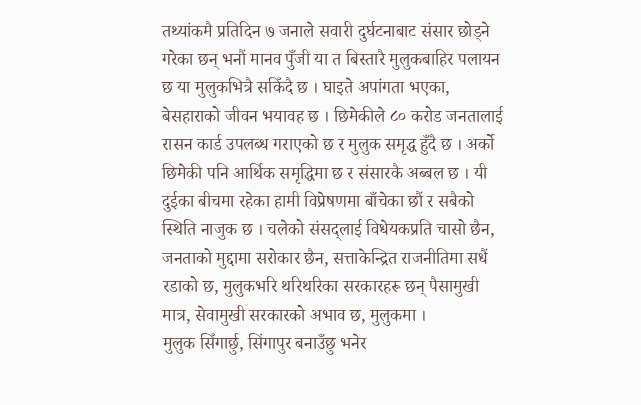तथ्यांकमै प्रतिदिन ७ जनाले सवारी दुर्घटनाबाट संसार छोड्ने गरेका छन् भनौं मानव पुँजी या त बिस्तारै मुलुकबाहिर पलायन छ या मुलुकभित्रै सकिँदै छ । घाइते अपांगता भएका, बेसहाराको जीवन भयावह छ । छिमेकीले ८० करोड जनतालाई रासन कार्ड उपलब्ध गराएको छ र मुलुक समृद्ध हुँदै छ । अर्को छिमेकी पनि आर्थिक समृद्धिमा छ र संसारकै अब्बल छ । यी दुईका बीचमा रहेका हामी विप्रेषणमा बाँचेका छौं र सबैको स्थिति नाजुक छ । चलेको संसद्लाई विधेयकप्रति चासो छैन, जनताको मुद्दामा सरोकार छैन, सत्ताकेन्द्रित राजनीतिमा सधैं रडाको छ, मुलुकभरि थरिथरिका सरकारहरू छन् पैसामुखी मात्र, सेवामुखी सरकारको अभाव छ, मुलुकमा ।
मुलुक सिँगार्छु, सिंगापुर बनाउँछु भनेर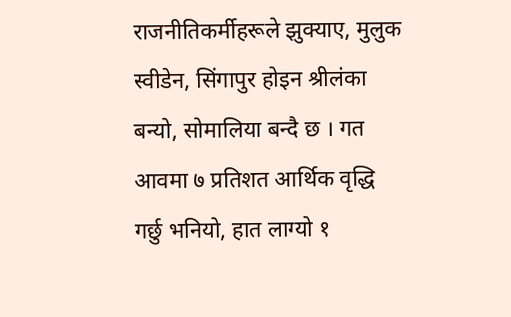राजनीतिकर्मीहरूले झुक्याए, मुलुक स्वीडेन, सिंगापुर होइन श्रीलंका बन्यो, सोमालिया बन्दै छ । गत आवमा ७ प्रतिशत आर्थिक वृद्धि गर्छु भनियो, हात लाग्यो १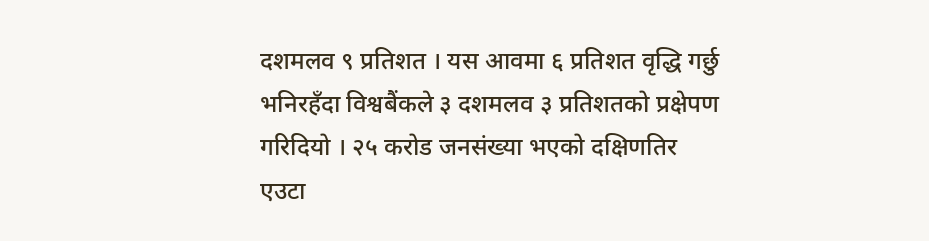दशमलव ९ प्रतिशत । यस आवमा ६ प्रतिशत वृद्धि गर्छु भनिरहँदा विश्वबैंकले ३ दशमलव ३ प्रतिशतको प्रक्षेपण गरिदियो । २५ करोड जनसंख्या भएको दक्षिणतिर एउटा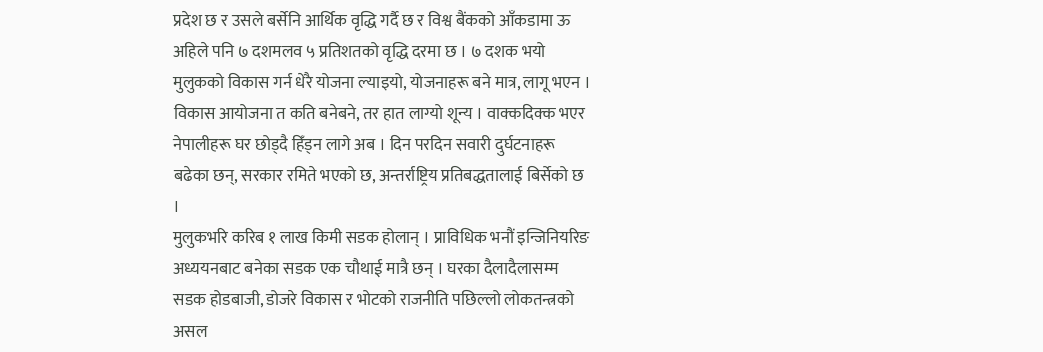प्रदेश छ र उसले बर्सेनि आर्थिक वृद्धि गर्दै छ र विश्व बैंकको आँकडामा ऊ अहिले पनि ७ दशमलव ५ प्रतिशतको वृद्धि दरमा छ । ७ दशक भयो मुलुकको विकास गर्न धेरै योजना ल्याइयो, योजनाहरू बने मात्र, लागू भएन । विकास आयोजना त कति बनेबने, तर हात लाग्यो शून्य । वाक्कदिक्क भएर नेपालीहरू घर छोड्दै हिँड्न लागे अब । दिन परदिन सवारी दुर्घटनाहरू बढेका छन्, सरकार रमिते भएको छ, अन्तर्राष्ट्रिय प्रतिबद्धतालाई बिर्सेको छ ।
मुलुकभरि करिब १ लाख किमी सडक होलान् । प्राविधिक भनौं इन्जिनियरिङ अध्ययनबाट बनेका सडक एक चौथाई मात्रै छन् । घरका दैलादैलासम्म सडक होडबाजी, डोजरे विकास र भोटको राजनीति पछिल्लो लोकतन्त्रको असल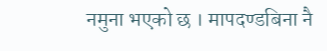नमुना भएको छ । मापदण्डबिना नै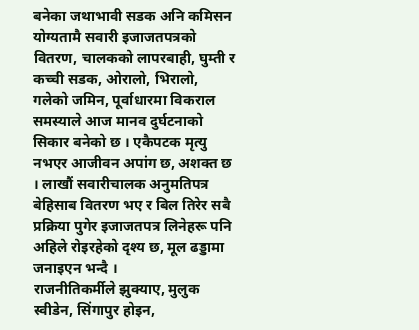बनेका जथाभावी सडक अनि कमिसन योग्यतामै सवारी इजाजतपत्रको वितरण, चालकको लापरबाही, घुम्ती र कच्ची सडक, ओरालो, भिरालो, गलेको जमिन, पूर्वाधारमा विकराल समस्याले आज मानव दुर्घटनाको सिकार बनेको छ । एकैपटक मृत्यु नभएर आजीवन अपांग छ, अशक्त छ । लाखौं सवारीचालक अनुमतिपत्र बेहिसाब वितरण भए र बिल तिरेर सबै प्रक्रिया पुगेर इजाजतपत्र लिनेहरू पनि अहिले रोइरहेको दृश्य छ, मूल ढड्डामा जनाइएन भन्दै ।
राजनीतिकर्मीले झुक्याए, मुलुक स्वीडेन, सिंगापुर होइन,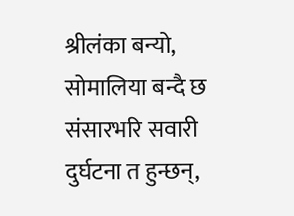श्रीलंका बन्यो, सोमालिया बन्दै छ
संसारभरि सवारी दुर्घटना त हुन्छन्,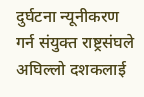दुर्घटना न्यूनीकरण गर्न संयुक्त राष्ट्रसंघले अघिल्लो दशकलाई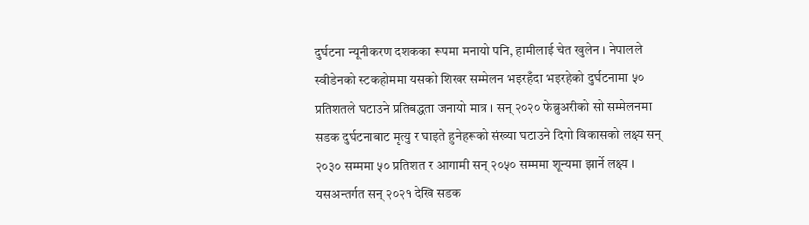दुर्घटना न्यूनीकरण दशकका रूपमा मनायो पनि, हामीलाई चेत खुलेन । नेपालले स्वीडेनको स्टकहोममा यसको शिखर सम्मेलन भइरहँदा भइरहेको दुर्घटनामा ५० प्रतिशतले घटाउने प्रतिबद्धता जनायो मात्र । सन् २०२० फेब्रुअरीको सो सम्मेलनमा सडक दुर्घटनाबाट मृत्यु र घाइते हुनेहरूको संख्या घटाउने दिगो विकासको लक्ष्य सन् २०३० सम्ममा ५० प्रतिशत र आगामी सन् २०५० सम्ममा शून्यमा झार्ने लक्ष्य । यसअन्तर्गत सन् २०२१ देखि सडक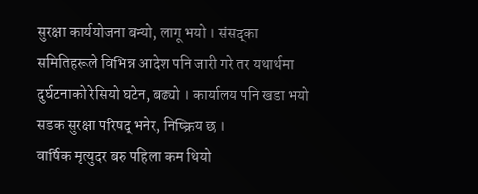सुरक्षा कार्ययोजना बन्यो, लागू भयो । संसद्का समितिहरूले विभिन्न आदेश पनि जारी गरे तर यथार्थमा दुर्घटनाको रेसियो घटेन, बढ्यो । कार्यालय पनि खडा भयो सडक सुरक्षा परिषद् भनेर, निष्क्रिय छ ।
वार्षिक मृत्युदर बरु पहिला कम थियो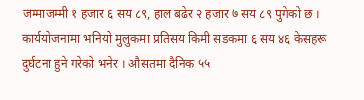जम्माजम्मी १ हजार ६ सय ८९, हाल बढेर २ हजार ७ सय ८९ पुगेको छ । कार्ययोजनामा भनियो मुलुकमा प्रतिसय किमी सडकमा ६ सय ४६ केसहरू दुर्घटना हुने गरेको भनेर । औसतमा दैनिक ५५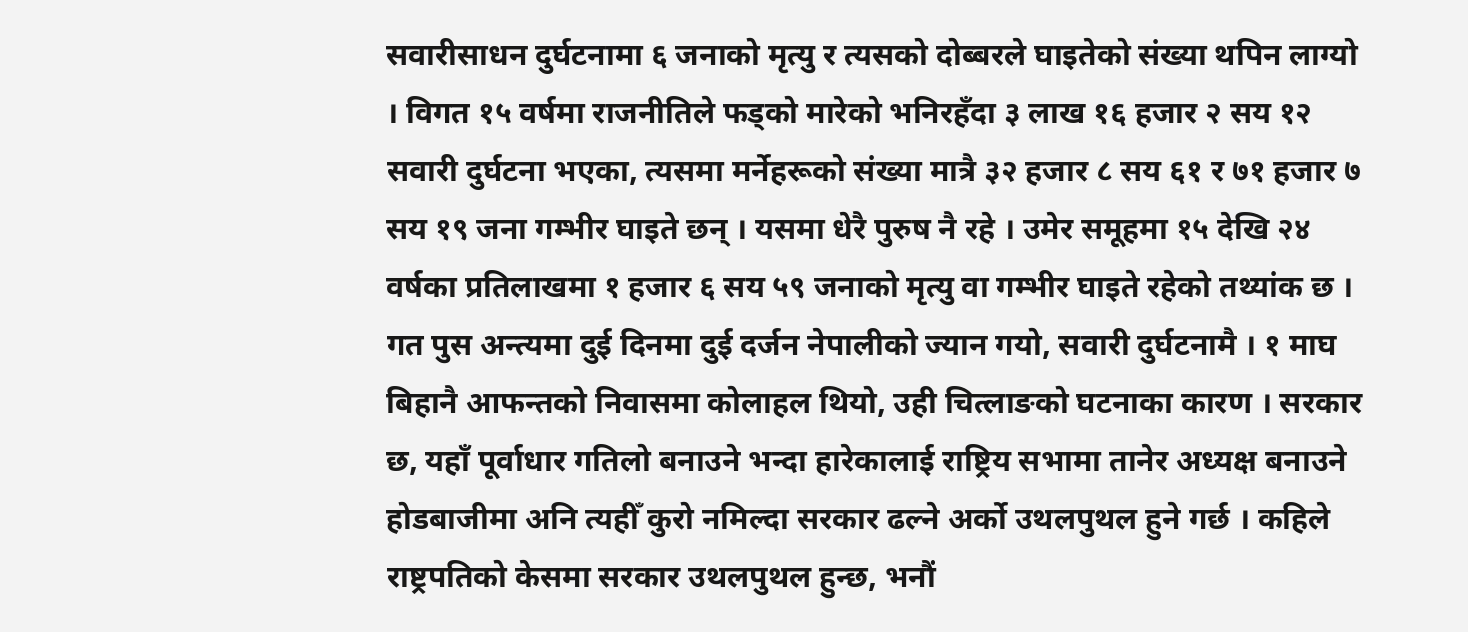सवारीसाधन दुर्घटनामा ६ जनाको मृत्यु र त्यसको दोब्बरले घाइतेको संख्या थपिन लाग्यो । विगत १५ वर्षमा राजनीतिले फड्को मारेको भनिरहँदा ३ लाख १६ हजार २ सय १२ सवारी दुर्घटना भएका, त्यसमा मर्नेहरूको संख्या मात्रै ३२ हजार ८ सय ६१ र ७१ हजार ७ सय १९ जना गम्भीर घाइते छन् । यसमा धेरै पुरुष नै रहे । उमेर समूहमा १५ देखि २४ वर्षका प्रतिलाखमा १ हजार ६ सय ५९ जनाको मृत्यु वा गम्भीर घाइते रहेको तथ्यांक छ ।
गत पुस अन्त्यमा दुई दिनमा दुई दर्जन नेपालीको ज्यान गयो, सवारी दुर्घटनामै । १ माघ बिहानै आफन्तको निवासमा कोलाहल थियो, उही चित्लाङको घटनाका कारण । सरकार छ, यहाँ पूर्वाधार गतिलो बनाउने भन्दा हारेकालाई राष्ट्रिय सभामा तानेर अध्यक्ष बनाउने होडबाजीमा अनि त्यहीँ कुरो नमिल्दा सरकार ढल्ने अर्को उथलपुथल हुने गर्छ । कहिले राष्ट्रपतिको केसमा सरकार उथलपुथल हुन्छ, भनौं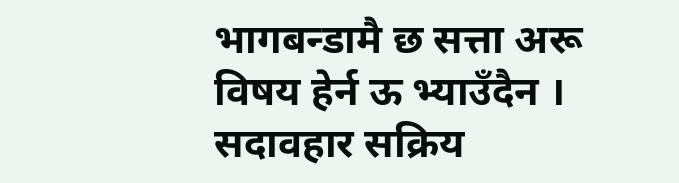भागबन्डामै छ सत्ता अरू विषय हेर्न ऊ भ्याउँदैन । सदावहार सक्रिय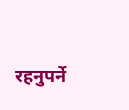रहनुपर्ने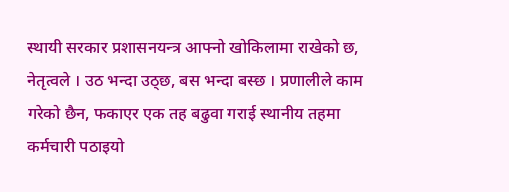स्थायी सरकार प्रशासनयन्त्र आफ्नो खोकिलामा राखेको छ, नेतृत्वले । उठ भन्दा उठ्छ, बस भन्दा बस्छ । प्रणालीले काम गरेको छैन, फकाएर एक तह बढुवा गराई स्थानीय तहमा कर्मचारी पठाइयो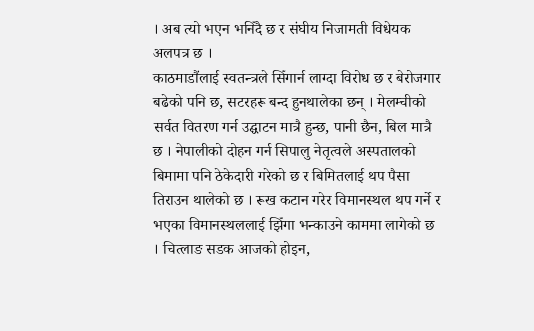। अब त्यो भएन भनिँदै छ र संघीय निजामती विधेयक अलपत्र छ ।
काठमाडौंलाई स्वतन्त्रले सिँगार्न लाग्दा विरोध छ र बेरोजगार बढेको पनि छ, सटरहरू बन्द हुनथालेका छन् । मेलम्चीको सर्वत वितरण गर्न उद्घाटन मात्रै हुन्छ, पानी छैन, बिल मात्रै छ । नेपालीको दोहन गर्न सिपालु नेतृत्वले अस्पतालको बिमामा पनि ठेकेदारी गरेको छ र बिमितलाई थप पैसा तिराउन थालेको छ । रूख कटान गरेर विमानस्थल थप गर्ने र भएका विमानस्थललाई झिँगा भन्काउने काममा लागेको छ । चित्लाङ सडक आजको होइन,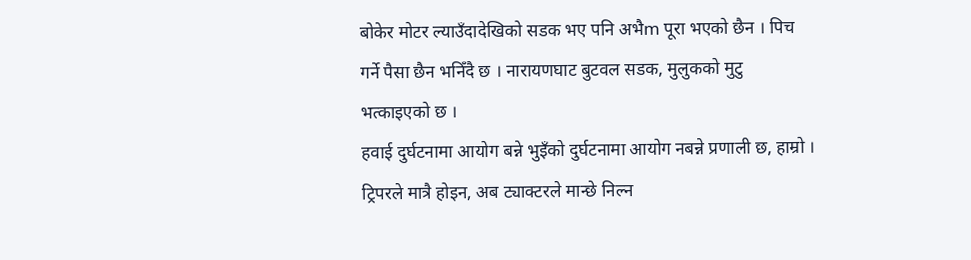बोकेर मोटर ल्याउँदादेखिको सडक भए पनि अभैm पूरा भएको छैन । पिच गर्ने पैसा छैन भनिँदै छ । नारायणघाट बुटवल सडक, मुलुकको मुटु भत्काइएको छ ।
हवाई दुर्घटनामा आयोग बन्ने भुइँको दुर्घटनामा आयोग नबन्ने प्रणाली छ, हाम्रो । ट्रिपरले मात्रै होइन, अब ट्याक्टरले मान्छे निल्न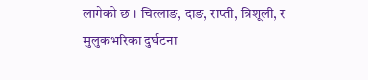लागेको छ । चित्लाङ, दाङ, राप्ती, त्रिशूली, र मुलुकभरिका दुर्घटना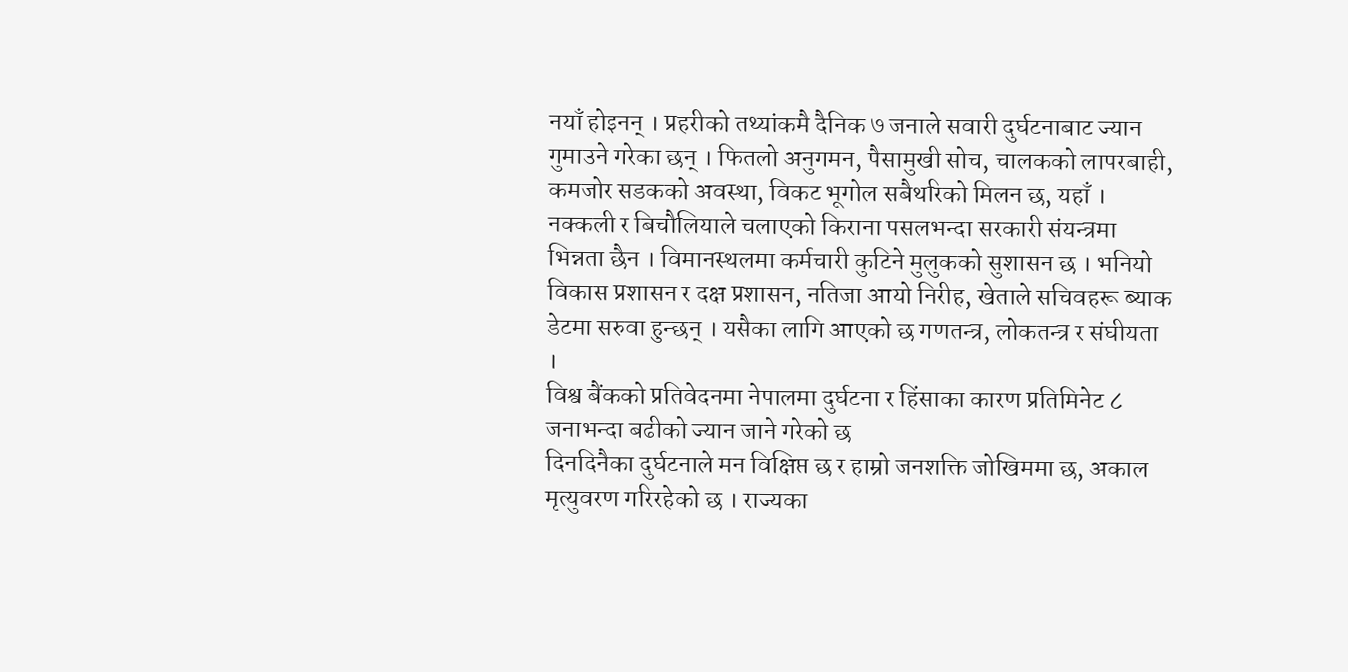नयाँ होइनन् । प्रहरीको तथ्यांकमै दैनिक ७ जनाले सवारी दुर्घटनाबाट ज्यान गुमाउने गरेका छन् । फितलो अनुगमन, पैसामुखी सोच, चालकको लापरबाही, कमजोर सडकको अवस्था, विकट भूगोल सबैथरिको मिलन छ, यहाँ । नक्कली र बिचौलियाले चलाएको किराना पसलभन्दा सरकारी संयन्त्रमा भिन्नता छैन । विमानस्थलमा कर्मचारी कुटिने मुलुकको सुशासन छ । भनियो विकास प्रशासन र दक्ष प्रशासन, नतिजा आयो निरीह, खेताले सचिवहरू ब्याक डेटमा सरुवा हुन्छन् । यसैका लागि आएको छ गणतन्त्र, लोकतन्त्र र संघीयता ।
विश्व बैंकको प्रतिवेदनमा नेपालमा दुर्घटना र हिंसाका कारण प्रतिमिनेट ८ जनाभन्दा बढीको ज्यान जाने गरेको छ
दिनदिनैका दुर्घटनाले मन विक्षिप्त छ र हाम्रो जनशक्ति जोखिममा छ, अकाल मृत्युवरण गरिरहेको छ । राज्यका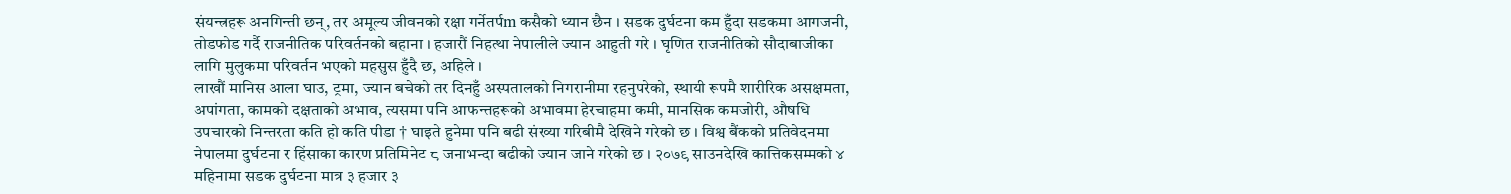संयन्त्रहरू अनगिन्ती छन्, तर अमूल्य जीवनको रक्षा गर्नेतर्पm कसैको ध्यान छैन । सडक दुर्घटना कम हुँदा सडकमा आगजनी, तोडफोड गर्दै राजनीतिक परिवर्तनको बहाना । हजारौं निहत्था नेपालीले ज्यान आहुती गरे । घृणित राजनीतिको सौदाबाजीका लागि मुलुकमा परिवर्तन भएको महसुस हुँदै छ, अहिले ।
लाखौं मानिस आला घाउ, ट्रमा, ज्यान बचेको तर दिनहुँ अस्पतालको निगरानीमा रहनुपरेको, स्थायी रूपमै शारीरिक असक्षमता, अपांगता, कामको दक्षताको अभाव, त्यसमा पनि आफन्तहरूको अभावमा हेरचाहमा कमी, मानसिक कमजोरी, औषधि उपचारको निन्तरता कति हो कति पीडा † घाइते हुनेमा पनि बढी संख्या गरिबीमै देखिने गरेको छ । विश्व बैंकको प्रतिवेदनमा नेपालमा दुर्घटना र हिंसाका कारण प्रतिमिनेट ८ जनाभन्दा बढीको ज्यान जाने गरेको छ । २०७९ साउनदेखि कात्तिकसम्मको ४ महिनामा सडक दुर्घटना मात्र ३ हजार ३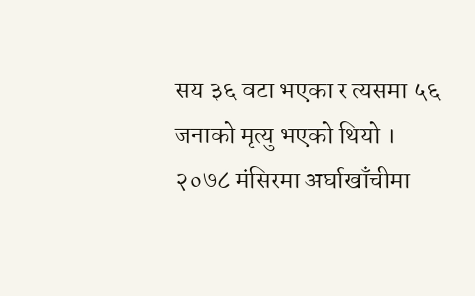सय ३६ वटा भएका र त्यसमा ५६ जनाको मृत्यु भएको थियो ।
२०७८ मंसिरमा अर्घाखाँचीमा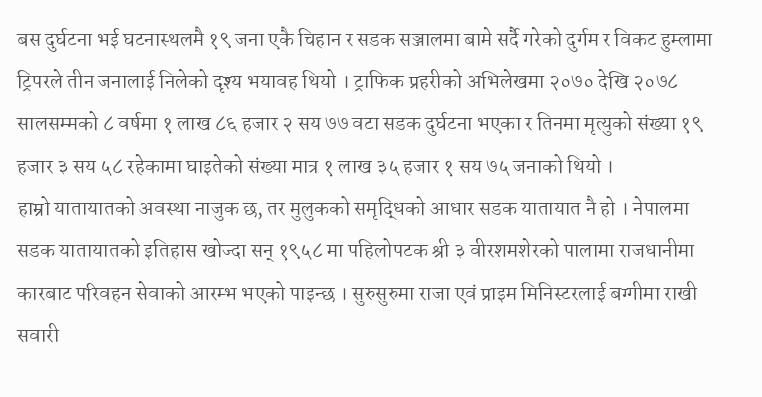बस दुर्घटना भई घटनास्थलमै १९ जना एकै चिहान र सडक सञ्जालमा बामे सर्दै गरेको दुर्गम र विकट हुम्लामा ट्रिपरले तीन जनालाई निलेको दृश्य भयावह थियो । ट्राफिक प्रहरीको अभिलेखमा २०७० देखि २०७८ सालसम्मको ८ वर्षमा १ लाख ८६ हजार २ सय ७७ वटा सडक दुर्घटना भएका र तिनमा मृत्युको संख्या १९ हजार ३ सय ५८ रहेकामा घाइतेको संख्या मात्र १ लाख ३५ हजार १ सय ७५ जनाको थियो ।
हाम्रो यातायातको अवस्था नाजुक छ, तर मुलुकको समृद्धिको आधार सडक यातायात नै हो । नेपालमा सडक यातायातको इतिहास खोज्दा सन् १९५८ मा पहिलोपटक श्री ३ वीरशमशेरको पालामा राजधानीमा कारबाट परिवहन सेवाको आरम्भ भएको पाइन्छ । सुरुसुरुमा राजा एवं प्राइम मिनिस्टरलाई बग्गीमा राखी सवारी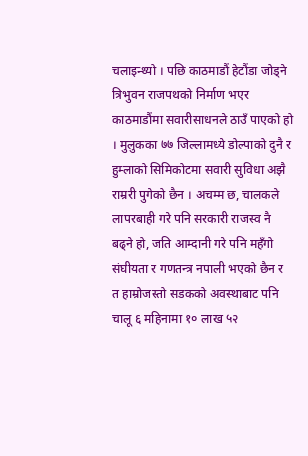चलाइन्थ्यो । पछि काठमाडौं हेटौंडा जोड्ने त्रिभुवन राजपथको निर्माण भएर काठमाडौंमा सवारीसाधनले ठाउँ पाएको हो । मुलुकका ७७ जिल्लामध्ये डोल्पाको दुनै र हुम्लाको सिमिकोटमा सवारी सुविधा अझै राम्ररी पुगेको छैन । अचम्म छ, चालकले लापरबाही गरे पनि सरकारी राजस्व नै बढ्ने हो, जति आम्दानी गरे पनि महँगो संघीयता र गणतन्त्र नपाली भएको छैन र त हाम्रोजस्तो सडकको अवस्थाबाट पनि चालू ६ महिनामा १० लाख ५२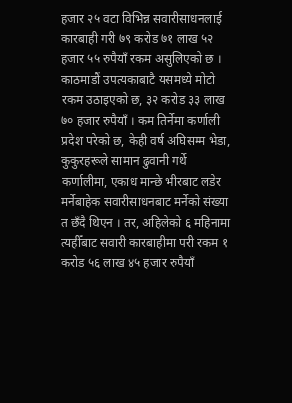हजार २५ वटा विभिन्न सवारीसाधनलाई कारबाही गरी ७९ करोड ७१ लाख ५२ हजार ५५ रुपैयाँ रकम असुलिएको छ ।
काठमाडौं उपत्यकाबाटै यसमध्ये मोटो रकम उठाइएको छ, ३२ करोड ३३ लाख ७० हजार रुपैयाँ । कम तिर्नेमा कर्णाली प्रदेश परेको छ, केही वर्ष अघिसम्म भेडा, कुकुरहरूले सामान ढुवानी गर्थे कर्णालीमा, एकाध मान्छे भीरबाट लडेर मर्नेबाहेक सवारीसाधनबाट मर्नेको संख्या त छँदै थिएन । तर, अहिलेको ६ महिनामा त्यहीँबाट सवारी कारबाहीमा परी रकम १ करोड ५६ लाख ४५ हजार रुपैयाँ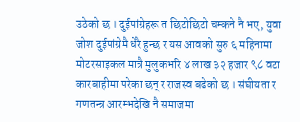उठेको छ । दुईपांग्रेहरू त छिटोछिटो चम्कने नै भए, युवा जोश दुईपांग्रेमै धेरै हुन्छ र यस आवको सुरु ६ महिनामा मोटरसाइकल मात्रै मुलुकभरि ४ लाख ३२ हजार ९८ वटा कारबाहीमा परेका छन् र राजस्व बढेको छ । संघीयता र गणतन्त्र आरम्भदेखि नै समाजमा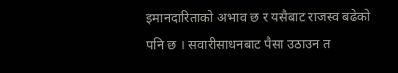इमानदारिताको अभाव छ र यसैबाट राजस्व बढेको पनि छ । सवारीसाधनबाट पैसा उठाउन त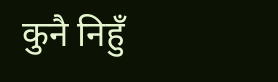कुनै निहुँ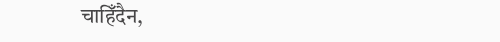चाहिँदैन,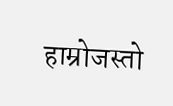हाम्रोजस्तो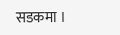सडकमा ।